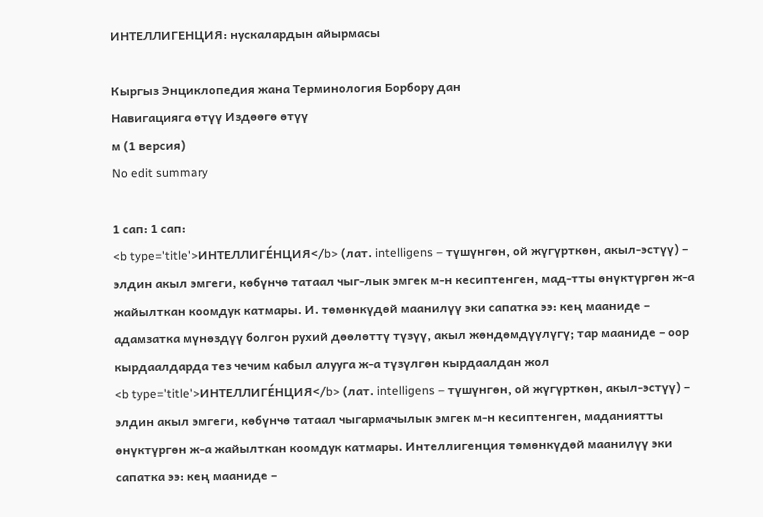ИНТЕЛЛИГЕНЦИЯ: нускалардын айырмасы

Кыргыз Энциклопедия жана Терминология Борбору дан
Навигацияга өтүү Издөөгө өтүү
м (1 версия)
No edit summary

1 сап: 1 сап:
<b type='title'>ИНТЕЛЛИГЕ́НЦИЯ</b> (лат. intelligens – түшүнгөн, ой жүгүрткөн, акыл-эстүү) – элдин акыл эмгеги, көбүнчө татаал чыг-лык эмгек м-н кесиптенген, мад-тты өнүктүргөн ж-а жайылткан коомдук катмары. И. төмөнкүдөй маанилүү эки сапатка ээ: кең мааниде – адамзатка мүнөздүү болгон рухий дөөлөттү түзүү, акыл жөндөмдүүлүгү; тар мааниде – оор кырдаалдарда тез чечим кабыл алууга ж-а түзүлгөн кырдаалдан жол
<b type='title'>ИНТЕЛЛИГЕ́НЦИЯ</b> (лат. intelligens – түшүнгөн, ой жүгүрткөн, акыл-эстүү) – элдин акыл эмгеги, көбүнчө татаал чыгармачылык эмгек м-н кесиптенген, маданиятты өнүктүргөн ж-а жайылткан коомдук катмары. Интеллигенция төмөнкүдөй маанилүү эки сапатка ээ: кең мааниде –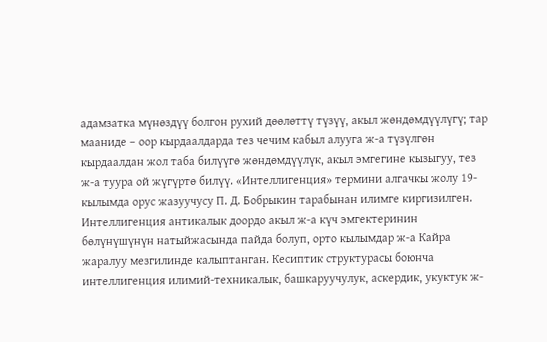адамзатка мүнөздүү болгон рухий дөөлөттү түзүү, акыл жөндөмдүүлүгү; тар мааниде – оор кырдаалдарда тез чечим кабыл алууга ж-а түзүлгөн кырдаалдан жол таба билүүгө жөндөмдүүлүк, акыл эмгегине кызыгуу, тез ж-а туура ой жүгүртө билүү. «Интеллигенция» термини алгачкы жолу 19-кылымда орус жазуучусу П. Д. Бобрыкин тарабынан илимге киргизилген. Интеллигенция антикалык доордо акыл ж-а күч эмгектеринин бөлүнүшүнүн натыйжасында пайда болуп, орто кылымдар ж-а Кайра жаралуу мезгилинде калыптанган. Кесиптик структурасы боюнча интеллигенция илимий-техникалык, башкаруучулук, аскердик, укуктук ж-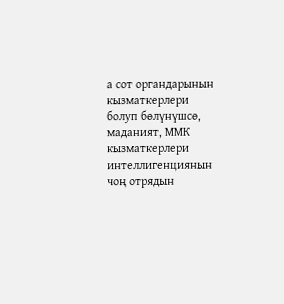а сот органдарынын кызматкерлери болуп бөлүнүшсө, маданият, ММК кызматкерлери интеллигенциянын чоң отрядын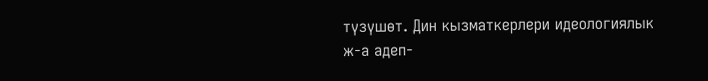түзүшөт. Дин кызматкерлери идеологиялык ж-а адеп-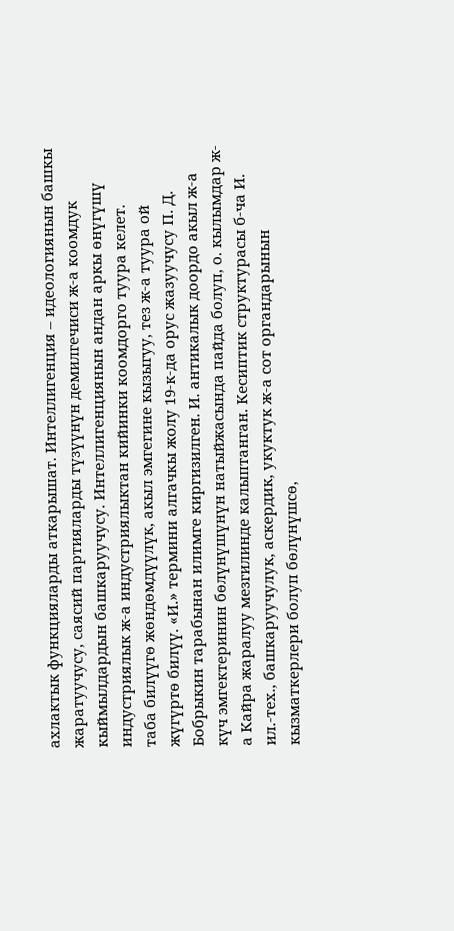ахлактык функцияларды аткарышат. Интеллигенция – идеологиянын башкы жаратуучусу, саясий партияларды түзүүнүн демилгечиси ж-а коомдук кыймылдардын башкаруучусу. Интеллигенциянын андан аркы өнүгүшү индустриялык ж-а индустриялыктан кийинки коомдорго туура келет.
таба билүүгө жөндөмдүүлүк, акыл эмгегине кызыгуу, тез ж-а туура ой жүгүртө билүү. «И.» термини алгачкы жолу 19-к-да орус жазуучусу П. Д. Бобрыкин тарабынан илимге киргизилген. И. антикалык доордо акыл ж-а күч эмгектеринин бөлүнүшүнүн натыйжасында пайда болуп, о. кылымдар ж-а Кайра жаралуу мезгилинде калыптанган. Кесиптик структурасы б-ча И. ил.-тех., башкаруучулук, аскердик, укуктук ж-а сот органдарынын кызматкерлери болуп бөлүнүшсө,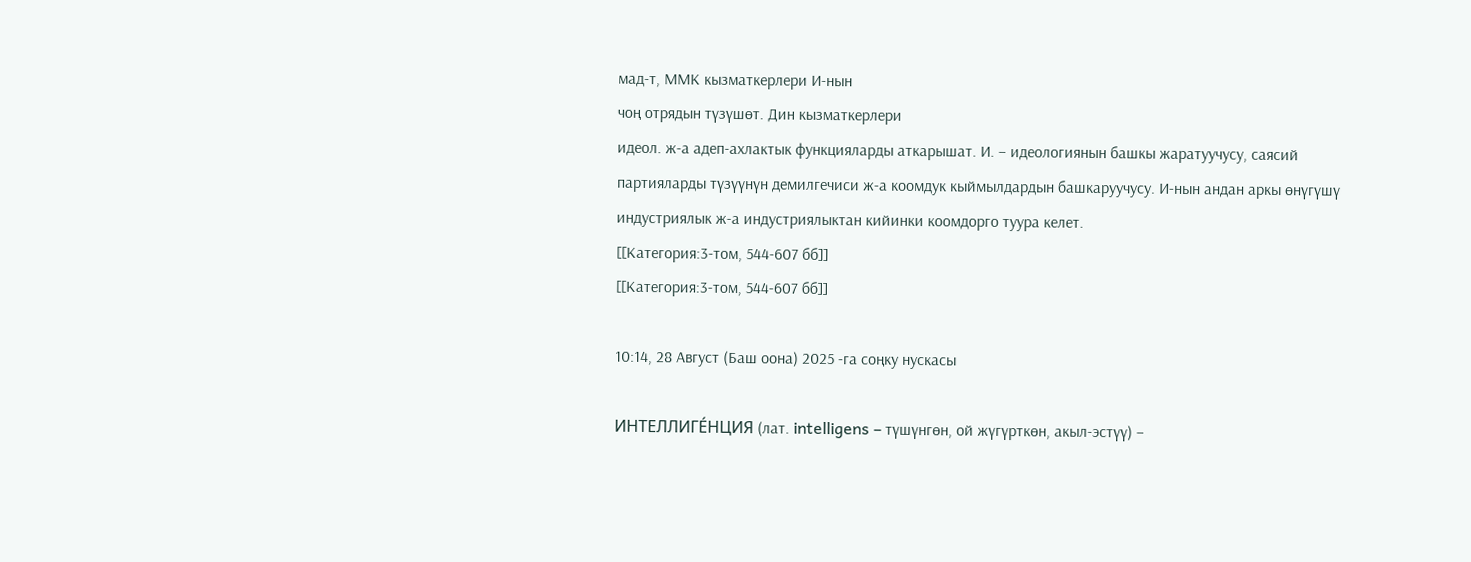мад-т, ММК кызматкерлери И-нын
чоң отрядын түзүшөт. Дин кызматкерлери
идеол. ж-а адеп-ахлактык функцияларды аткарышат. И. – идеологиянын башкы жаратуучусу, саясий партияларды түзүүнүн демилгечиси ж-а коомдук кыймылдардын башкаруучусу. И-нын андан аркы өнүгүшү индустриялык ж-а индустриялыктан кийинки коомдорго туура келет.
[[Категория:3-том, 544-607 бб]]
[[Категория:3-том, 544-607 бб]]

10:14, 28 Август (Баш оона) 2025 -га соңку нускасы

ИНТЕЛЛИГЕ́НЦИЯ (лат. intelligens – түшүнгөн, ой жүгүрткөн, акыл-эстүү) –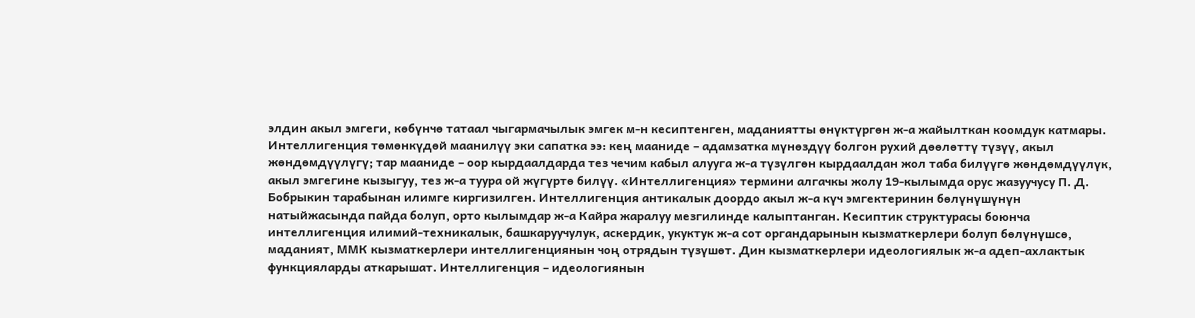элдин акыл эмгеги, көбүнчө татаал чыгармачылык эмгек м-н кесиптенген, маданиятты өнүктүргөн ж-а жайылткан коомдук катмары. Интеллигенция төмөнкүдөй маанилүү эки сапатка ээ: кең мааниде – адамзатка мүнөздүү болгон рухий дөөлөттү түзүү, акыл жөндөмдүүлүгү; тар мааниде – оор кырдаалдарда тез чечим кабыл алууга ж-а түзүлгөн кырдаалдан жол таба билүүгө жөндөмдүүлүк, акыл эмгегине кызыгуу, тез ж-а туура ой жүгүртө билүү. «Интеллигенция» термини алгачкы жолу 19-кылымда орус жазуучусу П. Д. Бобрыкин тарабынан илимге киргизилген. Интеллигенция антикалык доордо акыл ж-а күч эмгектеринин бөлүнүшүнүн натыйжасында пайда болуп, орто кылымдар ж-а Кайра жаралуу мезгилинде калыптанган. Кесиптик структурасы боюнча интеллигенция илимий-техникалык, башкаруучулук, аскердик, укуктук ж-а сот органдарынын кызматкерлери болуп бөлүнүшсө, маданият, ММК кызматкерлери интеллигенциянын чоң отрядын түзүшөт. Дин кызматкерлери идеологиялык ж-а адеп-ахлактык функцияларды аткарышат. Интеллигенция – идеологиянын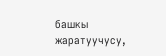башкы жаратуучусу,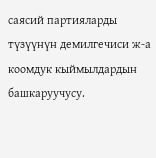саясий партияларды түзүүнүн демилгечиси ж-а коомдук кыймылдардын башкаруучусу.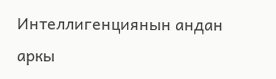Интеллигенциянын андан аркы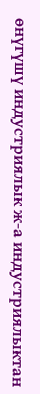өнүгүшү индустриялык ж-а индустриялыктан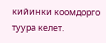кийинки коомдорго туура келет.